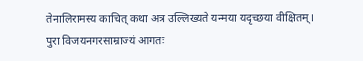तेनालिरामस्य काचित् कथा अत्र उल्लिख्यते यन्मया यदृच्छया वीक्षितम्।
पुरा विजयनगरसाम्राज्यं आगतः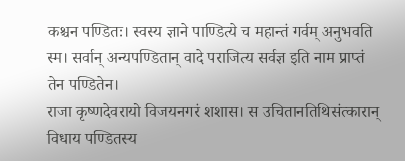कश्चन पण्डितः। स्वस्य ज्ञाने पाण्डित्ये च महान्तं गर्वम् अनुभवति स्म। सर्वान् अन्यपण्डितान् वादे पराजित्य सर्वज्ञ इति नाम प्राप्तं तेन पण्डितेन।
राजा कृष्णदेवरायो विजयनगरं शशास। स उचितानतिथिसंत्कारान् विधाय पण्डितस्य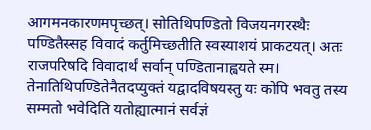आगमनकारणमपृच्छत्। सोतिथिपण्डितो विजयनगरस्थैः पण्डितैस्सह विवादं कर्तुमिच्छतीति स्वस्याशयं प्राकटयत्। अतः राजपरिषदि विवादार्थं सर्वान् पण्डितानाह्वयते स्म। तेनातिथिपण्डितेनैतदप्युक्तं यद्वादविषयस्तु यः कोपि भवतु तस्य सम्मतो भवेदिति यतोह्यात्मानं सर्वज्ञं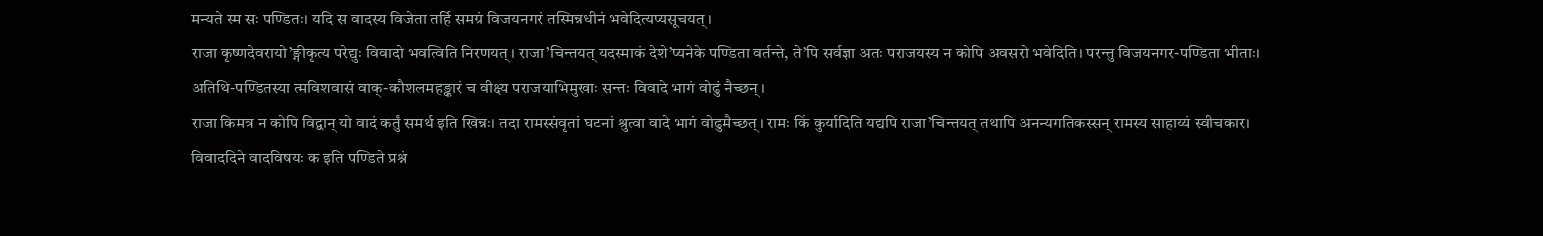मन्यते स्म सः पण्डितः। यदि स वादस्य विजेता तर्हि समग्रं विजयनगरं तस्मिन्नधीनं भवेदित्यप्यसूचयत्।
राजा कृष्णदेवरायो’ङ्गीकृत्य परेद्युः विवादो भवत्विति निरणयत्। राजा’चिन्तयत् यदस्माकं देशे’प्यनेके पण्डिता वर्तन्ते, ते’पि सर्वज्ञा अतः पराजयस्य न कोपि अवसरो भवेदिति। परन्तु विजयनगर-पण्डिता भीताः। अतिथि-पण्डितस्या त्मविशवासं वाक्-कौशलमहङ्कारं च वीक्ष्य पराजयाभिमुखाः सन्तः विवादे भागं वोढुं नैच्छन्।
राजा किमत्र न कोपि विद्वान् यो वादं कर्तुं समर्थ इति खिन्नः। तदा रामस्संवृतां घटनां श्रुत्वा वादे भागं वोढुमैच्छत्। रामः किं कुर्यादिति यद्यपि राजा’चिन्तयत् तथापि अनन्यगतिकस्सन् रामस्य साहाय्यं स्वीचकार।
विवाददिने वादविषयः क इति पण्डिते प्रश्नं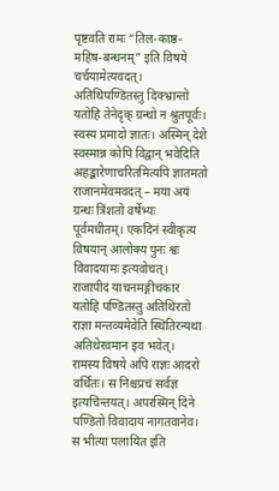पृष्टवति रामः “तिल-काष्ठ-महिष-बन्धनम्” इति विषये चर्चयामेत्यवदत्। अतिथिपण्डितस्तु दिक्भ्रान्तो यतोहि तेनेदृक् ग्रन्थो न श्रुतपूर्वः। स्वस्य प्रमादो ज्ञातः। अस्मिन् देशे स्वस्मान्न कोपि विद्वान् भवेदिति अहङ्कारेणाचरितमित्यपि ज्ञातमतो राजानमेवमवदत् – मया अयं ग्रन्थः त्रिंशतो वर्षेभ्यः पूर्वमधीतम्। एकदिनं स्वीकृत्य विषयान् आलोक्य पुनः श्वः विवादयामः इत्यवोचत्।
राजापीदं याचनमङ्गीचकार यतोहि पण्डितस्तु अतिथिरतो राज्ञा मन्तव्यमेवेति स्थितिरन्यथा अतिथेरवमान इव भवेत्।
रामस्य विषये अपि राज्ञः आदरो वर्धितः। स निश्चप्रचं सर्वज्ञ इत्यचिन्तयत्। अपरस्मिन् दिने पण्डितो विवादाय नागतवानेव। स भीत्या पलायित इति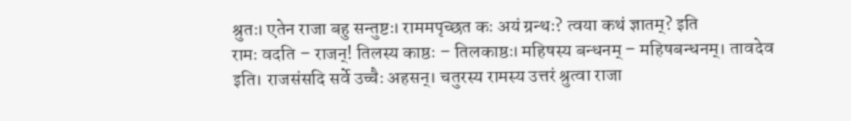श्रुतः। एतेन राजा बहु सन्तुष्टः। राममपृच्छत कः अयं ग्रन्थः? त्वया कथं ज्ञातम्? इति
रामः वदति – राजन्! तिलस्य काष्ठः – तिलकाष्ठः। महिषस्य बन्धनम् – महिषबन्धनम्। तावदेव इति। राजसंसदि सर्वे उच्चैः अहसन्। चतुरस्य रामस्य उत्तरं श्रुत्वा राजा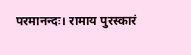परमानन्दः। रामाय पुरस्कारं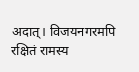अदात्। विजयनगरमपि रक्षितं रामस्य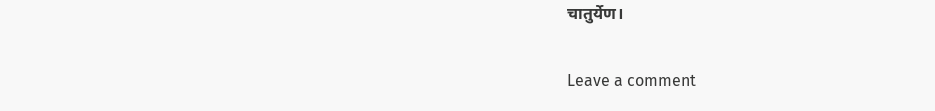चातुर्येण।

Leave a comment